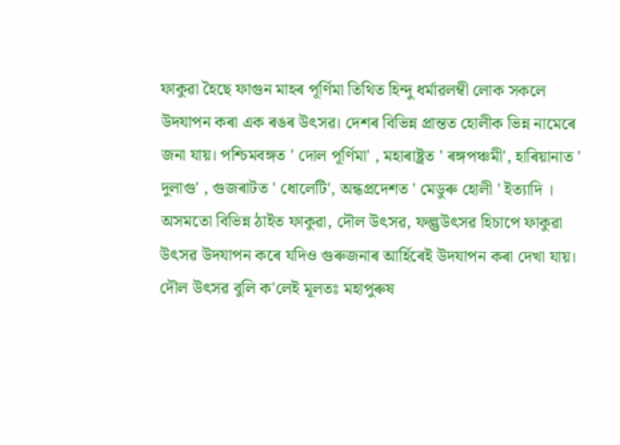ফাকুৱা হৈছে ফাগুন মাহৰ পূৰ্ণিমা তিথিত হিন্দু ধৰ্মাৱলম্বী লোক সকলে উদযাপন কৰা এক ৰঙৰ উৎসৱ। দেশৰ বিভিন্ন প্ৰান্তত হোলীক ভিন্ন নামেৰে জনা যায়। পশ্চিমবঙ্গত ' দোল পূৰ্ণিমা' , মহাৰাষ্ট্ৰত ' ৰঙ্গপঞ্চমী', হাৰিয়ানাত ' দুলাগু' , গুজৰাটত ' ধোলেটি', অন্ধপ্ৰদেশত ' মেডুৰু হোলী ' ইত্যাদি । অসমতো বিভিন্ন ঠাইত ফাকুৱা, দৌল উৎসৱ, ফল্গুউৎসৱ হিচাপে ফাকুৱা উৎসৱ উদযাপন কৰে যদিও গুৰুজনাৰ আৰ্হিৰেই উদযাপন কৰা দেখা যায়। দৌল উৎসৱ বুলি ক'লেই মূলতঃ মহাপুৰুষ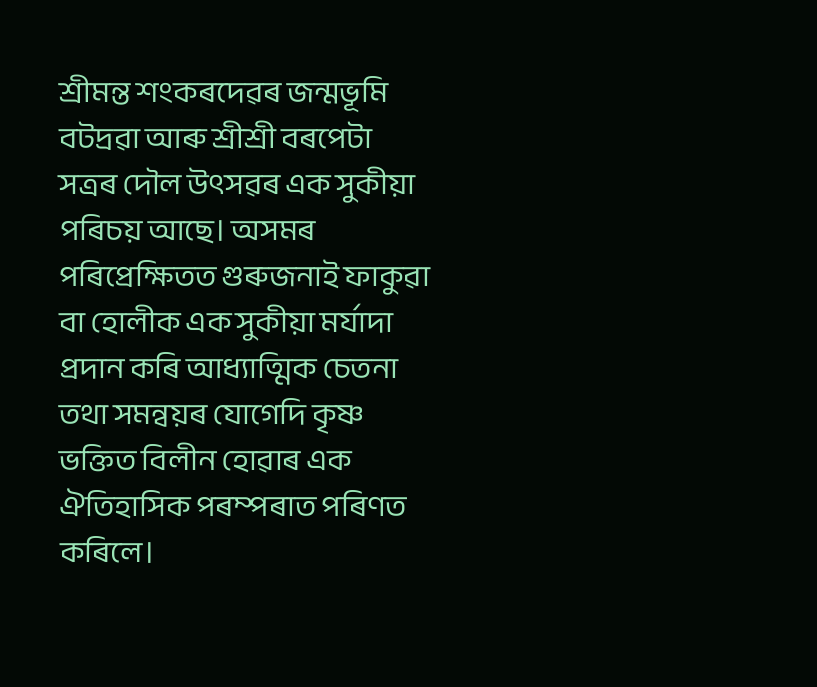শ্ৰীমন্ত শংকৰদেৱৰ জন্মভূমি বটদ্ৰৱা আৰু শ্ৰীশ্ৰী বৰপেটা সত্ৰৰ দৌল উৎসৱৰ এক সুকীয়া পৰিচয় আছে। অসমৰ পৰিপ্ৰেক্ষিতত গুৰুজনাই ফাকুৱা বা হোলীক এক সুকীয়া মৰ্যাদা প্ৰদান কৰি আধ্যাত্মিক চেতনা তথা সমন্বয়ৰ যোগেদি কৃষ্ণ ভক্তিত বিলীন হোৱাৰ এক ঐতিহাসিক পৰম্পৰাত পৰিণত কৰিলে।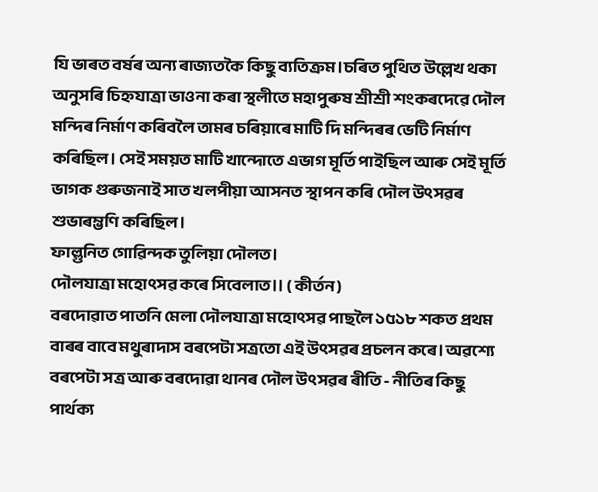যি ভাৰত বৰ্ষৰ অন্য ৰাজ্যতকৈ কিছু ব্যতিক্রম।চৰিত পুথিত উল্লেখ থকা অনুসৰি চিহ্নযাত্ৰা ভাওনা কৰা স্থলীতে মহাপুৰুষ শ্ৰীশ্ৰী শংকৰদেৱে দৌল মন্দিৰ নিৰ্মাণ কৰিবলৈ তামৰ চৰিয়াৰে মাটি দি মন্দিৰৰ ভেটি নিৰ্মাণ কৰিছিল। সেই সময়ত মাটি খান্দোতে এভাগ মূৰ্তি পাইছিল আৰু সেই মূৰ্তি ভাগক গুৰুজনাই সাত খলপীয়া আসনত স্থাপন কৰি দৌল উৎসৱৰ শুভাৰম্ভণি কৰিছিল।
ফাল্গুনিত গোৱিন্দক তুলিয়া দৌলত।
দৌলযাত্ৰা মহোৎসৱ কৰে সিবেলাত।। ( কীৰ্তন)
বৰদোৱাত পাতনি মেলা দৌলযাত্ৰা মহোৎসৱ পাছলৈ ১৫১৮ শকত প্ৰথম বাৰৰ বাবে মথুৰাদাস বৰপেটা সত্ৰতো এই উৎসৱৰ প্ৰচলন কৰে। অৱশ্যে বৰপেটা সত্ৰ আৰু বৰদোৱা থানৰ দৌল উৎসৱৰ ৰীতি - নীতিৰ কিছু পাৰ্থক্য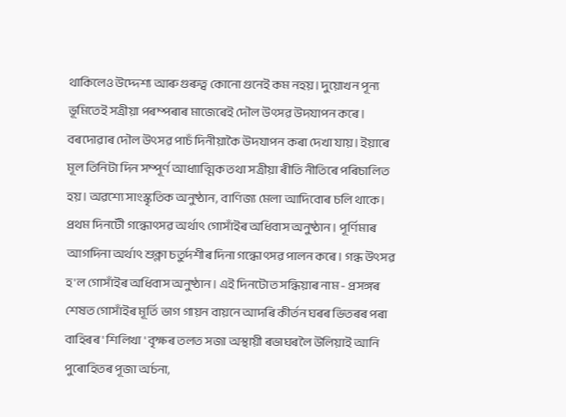থাকিলেও উদ্দেশ্য আৰু গুৰুত্ব কোনো গুনেই কম নহয়। দুয়োখন পূন্য ভূমিতেই সত্ৰীয়া পৰম্পৰাৰ মাজেৰেই দৌল উৎসৱ উদযাপন কৰে।
বৰদোৱাৰ দৌল উৎসৱ পাচঁ দিনীয়াকৈ উদযাপন কৰা দেখা যায়। ইয়াৰে মূল তিনিটা দিন সম্পূর্ণ আধ্যাত্মিক তথা সত্ৰীয়া ৰীতি নীতিৰে পৰিচালিত হয়। অৱশ্যে সাংস্কৃতিক অনুষ্ঠান, বাণিজ্য মেলা আদিবোৰ চলি থাকে। প্ৰথম দিনটেী গন্ধোৎসৱ অৰ্থাৎ গোসাঁইৰ অধিবাস অনুষ্ঠান। পূৰ্ণিমাৰ আগদিনা অৰ্থাৎ শুক্লা চতুৰ্দশীৰ দিনা গন্ধোৎসৱ পালন কৰে। গন্ধ উৎসৱ হ'ল গোসাঁইৰ অধিবাস অনুষ্ঠান। এই দিনটোত সন্ধিয়াৰ নাম - প্ৰসঙ্গৰ শেষত গোসাঁইৰ মূৰ্তি ভাগ গায়ন বায়নে আদৰি কীৰ্তন ঘৰৰ ভিতৰৰ পৰা বাহিৰৰ ' শিলিখা ' বৃক্ষৰ তলত সজা অস্থায়ী ৰভাঘৰলৈ উলিয়াই আনি পুৰোহিতৰ পূজা অৰ্চনা,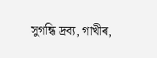সুগন্ধি দ্ৰব্য, গাখীৰ,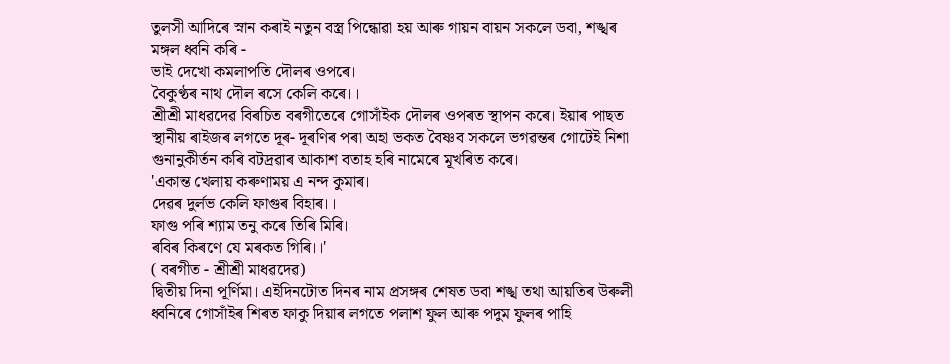তুলসী আদিৰে স্নান কৰাই নতুন বস্ত্ৰ পিন্ধোৱা হয় আৰু গায়ন বায়ন সকলে ডবা, শঙ্খৰ মঙ্গল ধ্বনি কৰি -
ভাই দেখো কমলাপতি দৌলৰ ওপৰে।
বৈকুণ্ঠৰ নাথ দৌল ৰসে কেলি কৰে।।
শ্ৰীশ্ৰী মাধৱদেৱ বিৰচিত বৰগীতেৰে গোসাঁইক দৌলৰ ওপৰত স্থাপন কৰে। ইয়াৰ পাছত স্থানীয় ৰাইজৰ লগতে দূৰ- দূৰণিৰ পৰা অহা ভকত বৈষ্ণব সকলে ভগৱন্তৰ গোটেই নিশা গুনানুকীৰ্তন কৰি বটদ্ৰৱাৰ আকাশ বতাহ হৰি নামেৰে মূখৰিত কৰে।
'একান্ত খেলায় কৰুণাময় এ নন্দ কুমাৰ।
দেৱৰ দুর্লভ কেলি ফাগুৰ বিহাৰ।।
ফাগু পৰি শ্যাম তনু কৰে তিৰি মিৰি।
ৰবিৰ কিৰণে যে মৰকত গিৰি।।'
( বৰগীত - শ্ৰীশ্ৰী মাধৱদেৱ)
দ্বিতীয় দিনা পূৰ্ণিমা। এইদিনটোত দিনৰ নাম প্ৰসঙ্গৰ শেষত ডবা শঙ্খ তথা আয়তিৰ উৰুলী ধ্বনিৰে গোসাঁইৰ শিৰত ফাকু দিয়াৰ লগতে পলাশ ফুল আৰু পদুম ফুলৰ পাহি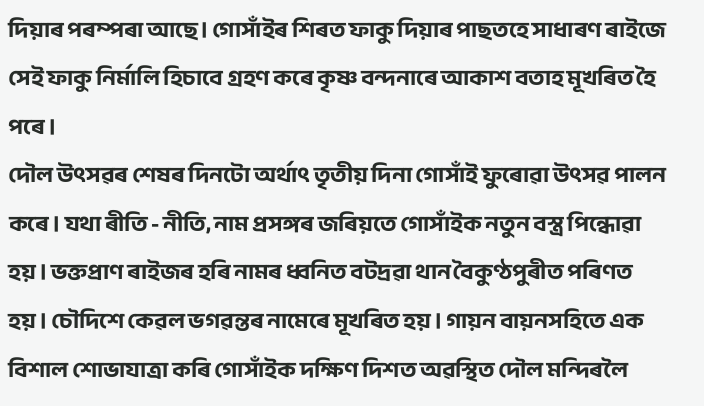দিয়াৰ পৰম্পৰা আছে। গোসাঁইৰ শিৰত ফাকু দিয়াৰ পাছতহে সাধাৰণ ৰাইজে সেই ফাকু নিৰ্মালি হিচাবে গ্ৰহণ কৰে কৃষ্ণ বন্দনাৰে আকাশ বতাহ মূখৰিত হৈ পৰে।
দৌল উৎসৱৰ শেষৰ দিনটো অৰ্থাৎ তৃতীয় দিনা গোসাঁই ফুৰোৱা উৎসৱ পালন কৰে। যথা ৰীতি - নীতি, নাম প্ৰসঙ্গৰ জৰিয়তে গোসাঁইক নতুন বস্ত্ৰ পিন্ধোৱা হয়। ভক্তপ্ৰাণ ৰাইজৰ হৰি নামৰ ধ্বনিত বটদ্ৰৱা থান বৈকুণ্ঠপুৰীত পৰিণত হয়। চৌদিশে কেৱল ভগৱন্তৰ নামেৰে মূখৰিত হয়। গায়ন বায়নসহিতে এক বিশাল শোভাযাত্রা কৰি গোসাঁইক দক্ষিণ দিশত অৱস্থিত দৌল মন্দিৰলৈ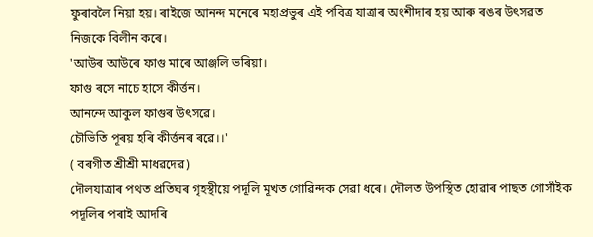ফুৰাবলৈ নিয়া হয়। ৰাইজে আনন্দ মনেৰে মহাপ্রভুৰ এই পবিত্র যাত্ৰাৰ অংশীদাৰ হয় আৰু ৰঙৰ উৎসৱত নিজকে বিলীন কৰে।
'আউৰ আউৰে ফাগু মাৰে আঞ্জলি ভৰিয়া।
ফাগু ৰসে নাচে হাসে কীৰ্ত্তন।
আনন্দে আকুল ফাগুৰ উৎসৱে।
চৌভিতি পূৰয় হৰি কীৰ্ত্তনৰ ৰৱে।।'
( বৰগীত শ্ৰীশ্ৰী মাধৱদেৱ)
দৌলযাত্ৰাৰ পথত প্ৰতিঘৰ গৃহস্থীয়ে পদূলি মূখত গোৱিন্দক সেৱা ধৰে। দৌলত উপস্থিত হোৱাৰ পাছত গোসাঁইক পদূলিৰ পৰাই আদৰি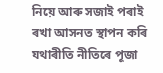নিয়ে আৰু সজাই পৰাই ৰখা আসনত স্থাপন কৰি যথাৰীতি নীতিৰে পূজা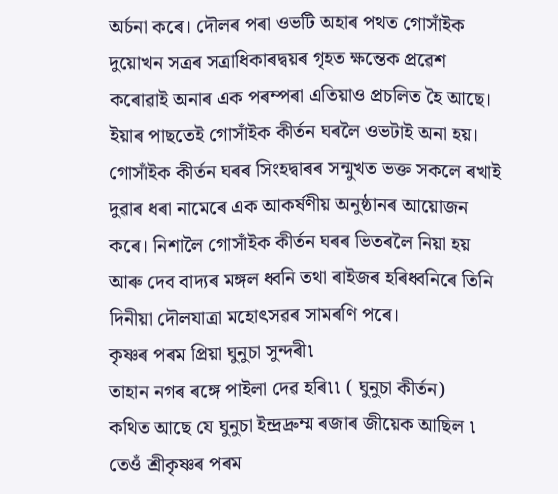অৰ্চনা কৰে। দৌলৰ পৰা ওভটি অহাৰ পথত গোসাঁইক দুয়োখন সত্ৰৰ সত্ৰাধিকাৰদ্বয়ৰ গৃহত ক্ষন্তেক প্ৰৱেশ কৰোৱাই অনাৰ এক পৰম্পৰা এতিয়াও প্ৰচলিত হৈ আছে। ইয়াৰ পাছতেই গোসাঁইক কীৰ্তন ঘৰলৈ ওভটাই অনা হয়। গোসাঁইক কীৰ্তন ঘৰৰ সিংহদ্বাৰৰ সন্মুখত ভক্ত সকলে ৰখাই দুৱাৰ ধৰা নামেৰে এক আকৰ্ষণীয় অনুষ্ঠানৰ আয়োজন কৰে। নিশালৈ গোসাঁইক কীৰ্তন ঘৰৰ ভিতৰলৈ নিয়া হয় আৰু দেব বাদ্যৰ মঙ্গল ধ্বনি তথা ৰাইজৰ হৰিধ্বনিৰে তিনি দিনীয়া দৌলযাত্ৰা মহোৎসৱৰ সামৰণি পৰে।
কৃষ্ণৰ পৰম প্ৰিয়া ঘুনুচা সুন্দৰী৷
তাহান নগৰ ৰঙ্গে পাইলা দেৱ হৰি৷৷ ( ঘুনুচা কীৰ্তন)
কথিত আছে যে ঘুনুচা ইন্দ্ৰদ্ৰুম্ম ৰজাৰ জীয়েক আছিল ৷ তেওঁ শ্রীকৃষ্ণৰ পৰম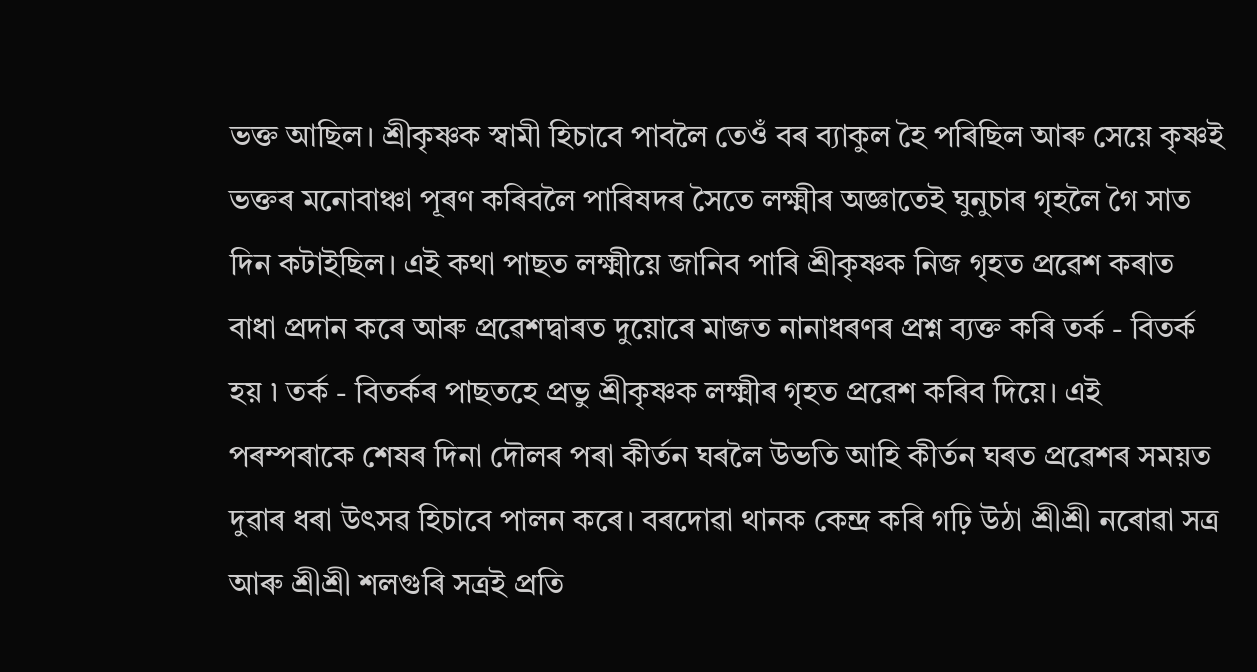ভক্ত আছিল। শ্ৰীকৃষ্ণক স্বামী হিচাবে পাবলৈ তেওঁ বৰ ব্যাকুল হৈ পৰিছিল আৰু সেয়ে কৃষ্ণই ভক্তৰ মনোবাঞ্চা পূৰণ কৰিবলৈ পাৰিষদৰ সৈতে লক্ষ্মীৰ অজ্ঞাতেই ঘুনুচাৰ গৃহলৈ গৈ সাত দিন কটাইছিল। এই কথা পাছত লক্ষ্মীয়ে জানিব পাৰি শ্ৰীকৃষ্ণক নিজ গৃহত প্ৰৱেশ কৰাত বাধা প্ৰদান কৰে আৰু প্ৰৱেশদ্বাৰত দুয়োৰে মাজত নানাধৰণৰ প্ৰশ্ন ব্যক্ত কৰি তৰ্ক - বিতৰ্ক হয় ৷ তৰ্ক - বিতৰ্কৰ পাছতহে প্ৰভু শ্ৰীকৃষ্ণক লক্ষ্মীৰ গৃহত প্ৰৱেশ কৰিব দিয়ে। এই পৰম্পৰাকে শেষৰ দিনা দৌলৰ পৰা কীৰ্তন ঘৰলৈ উভতি আহি কীৰ্তন ঘৰত প্ৰৱেশৰ সময়ত দুৱাৰ ধৰা উৎসৱ হিচাবে পালন কৰে। বৰদোৱা থানক কেন্দ্র কৰি গঢ়ি উঠা শ্ৰীশ্ৰী নৰোৱা সত্ৰ আৰু শ্ৰীশ্ৰী শলগুৰি সত্ৰই প্ৰতি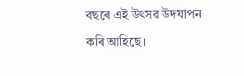বছৰে এই উৎসৱ উদযাপন কৰি আহিছে।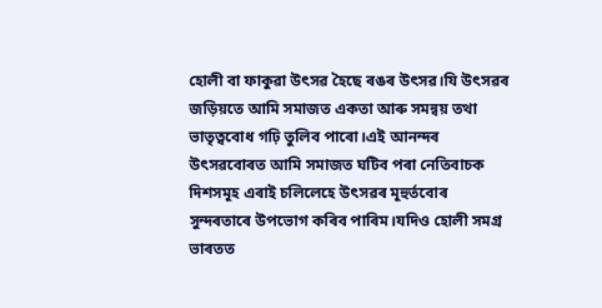হোলী বা ফাকুৱা উৎসৱ হৈছে ৰঙৰ উৎসৱ।যি উৎসৱৰ জড়িয়তে আমি সমাজত একতা আৰু সমন্বয় তথা ভাতৃত্ববোধ গঢ়ি তুলিব পাৰো।এই আনন্দৰ উৎসৱবোৰত আমি সমাজত ঘটিব পৰা নেতিবাচক দিশসমূহ এৰাই চলিলেহে উৎসৱৰ মূহুৰ্তবোৰ সুন্দৰতাৰে উপভোগ কৰিব পাৰিম।যদিও হোলী সমগ্র ভাৰতত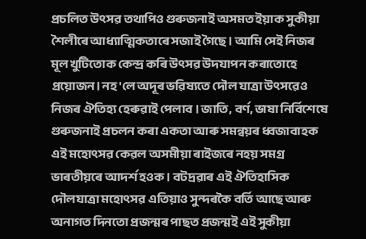প্ৰচলিত উৎসৱ তথাপিও গুৰুজনাই অসমত ইয়াক সুকীয়া শৈলীৰে আধ্যাত্মিকতাৰে সজাই গৈছে। আমি সেই নিজৰ মূল খুটিতোক কেন্দ্র কৰি উৎসৱ উদযাপন কৰাতোহে প্ৰয়োজন। নহ'লে অদূৰ ভৱিষ্যতে দৌল যাত্রা উৎসৱেও নিজৰ ঐতিহ্য হেৰুৱাই পেলাব । জাতি, বৰ্ণ, ভাষা নিৰ্বিশেষে গুৰুজনাই প্ৰচলন কৰা একতা আৰু সমন্বয়ৰ ধ্বজাবাহক এই মহোৎসৱ কেৱল অসমীয়া ৰাইজৰে নহয় সমগ্র ভাৰতীয়ৰে আদৰ্শ হওক। বটদ্ৰৱাৰ এই ঐতিহাসিক দৌলযাত্রা মহোৎসৱ এতিয়াও সুন্দৰকৈ বৰ্তি আছে আৰু অনাগত দিনতো প্ৰজন্মৰ পাছত প্ৰজন্মই এই সুকীয়া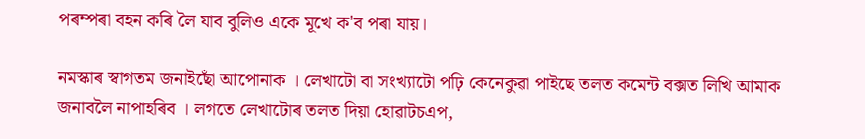পৰম্পৰা বহন কৰি লৈ যাব বুলিও একে মূখে ক'ব পৰা যায়।

নমস্কাৰ স্বাগতম জনাইছোঁ আপোনাক । লেখাটো বা সংখ্যাটো পঢ়ি কেনেকুৱা পাইছে তলত কমেন্ট বক্সত লিখি আমাক জনাবলৈ নাপাহৰিব । লগতে লেখাটোৰ তলত দিয়া হোৱাটচএপ,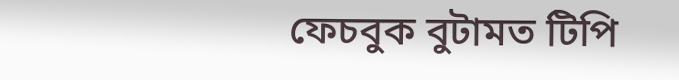ফেচবুক বুটামত টিপি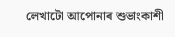লেখাটো আপোনাৰ শুভাংকাশী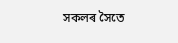সকলৰ সৈতে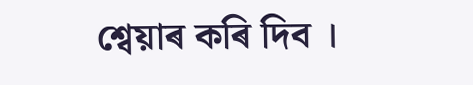শ্বেয়াৰ কৰি দিব ।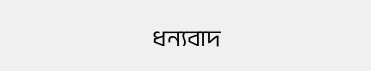ধন্যবাদ